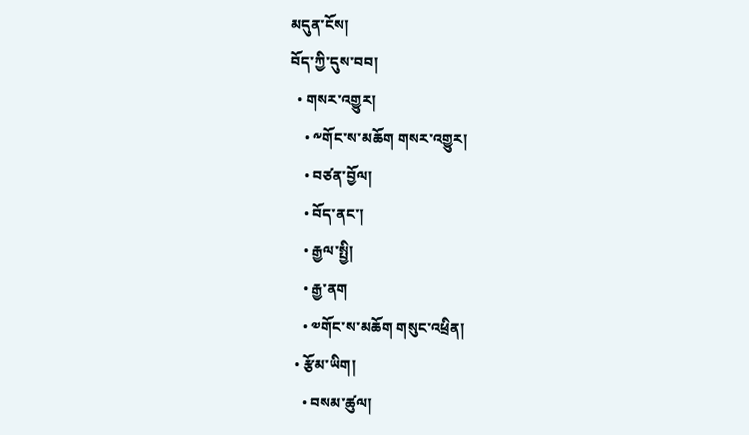མདུན་ངོས།
བོད་ཀྱི་དུས་བབ།
  • གསར་འགྱུར།
    • ༸གོང་ས་མཆོག གསར་འགྱུར།
    • བཙན་བྱོལ།
    • བོད་ནང་།
    • རྒྱལ་སྤྱི།
    • རྒྱ་ནག
    • ༧གོང་ས་མཆོག གསུང་འཕྲིན།
  • རྩོམ་ཡིག།
    • བསམ་ཚུལ།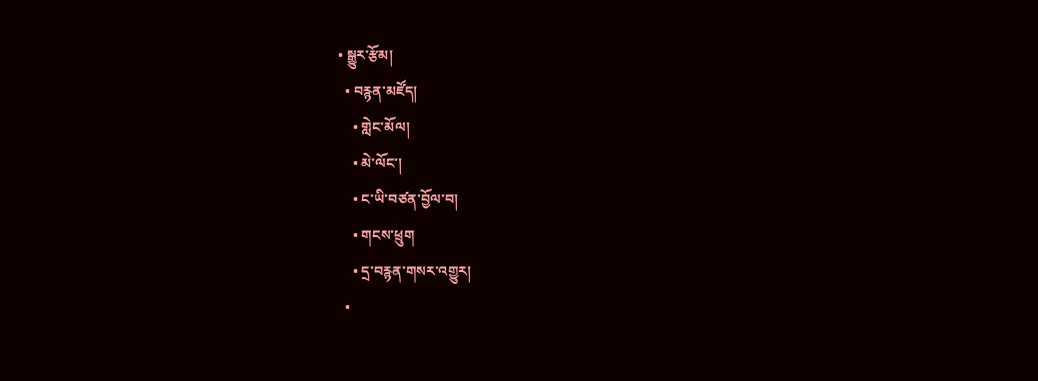• སྒྱུར་རྩོམ།
  • བརྙན་མཛོད།
    • གླེང་མོལ།
    • མེ་ལོང་།
    • ང་ཡི་བཙན་བྱོལ་བ།
    • གངས་ཕྲུག
    • དྲ་བརྙན་གསར་འགྱུར།
  •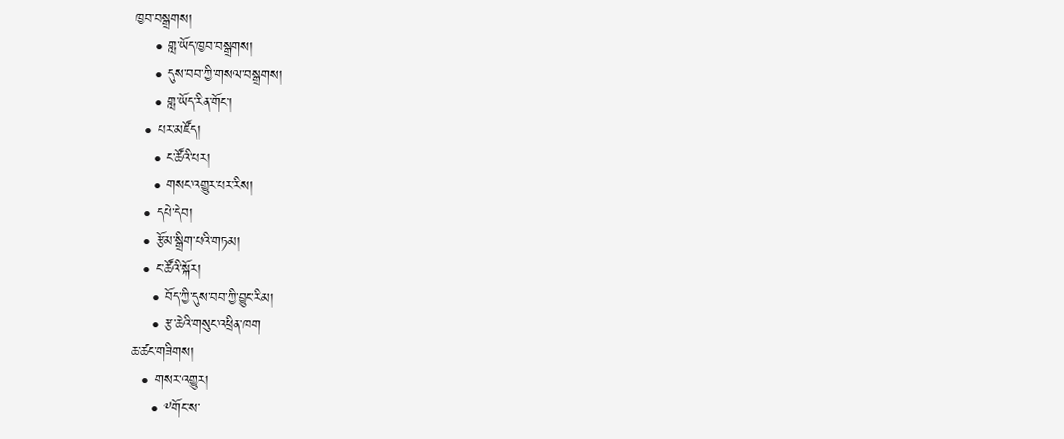ཁྱབ་བསྒྲགས།
    • གླ་ཡོད་ཁྱབ་བསྒྲགས།
    • དུས་བབ་ཀྱི་གསལ་བསྒྲགས།
    • གླ་ཡོད་རིན་གོང་།
  • པར་མཛོད།
    • ང་ཚོའི་པར།
    • གསང་འགྱུར་པར་རིས།
  • དཔེ་དེབ།
  • རྩོམ་སྒྲིག་པའི་གཏམ།
  • ང་ཚོའི་སྐོར།
    • བོད་ཀྱི་དུས་བབ་ཀྱི་བྱུང་རིམ།
    • རྩ་ཆེའི་གསུང་འཕྲིན་ཁག
ཆ་ཚང་གཟིགས།
  • གསར་འགྱུར།
    • ༸གོང་ས་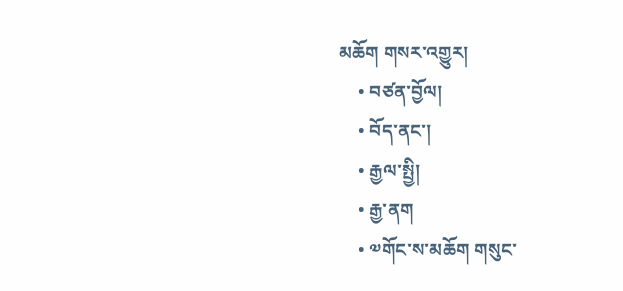མཆོག གསར་འགྱུར།
    • བཙན་བྱོལ།
    • བོད་ནང་།
    • རྒྱལ་སྤྱི།
    • རྒྱ་ནག
    • ༧གོང་ས་མཆོག གསུང་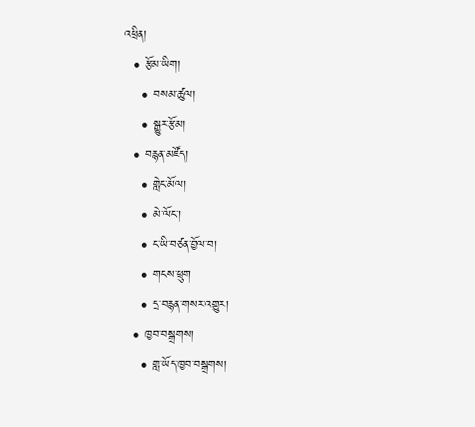འཕྲིན།
  • རྩོམ་ཡིག།
    • བསམ་ཚུལ།
    • སྒྱུར་རྩོམ།
  • བརྙན་མཛོད།
    • གླེང་མོལ།
    • མེ་ལོང་།
    • ང་ཡི་བཙན་བྱོལ་བ།
    • གངས་ཕྲུག
    • དྲ་བརྙན་གསར་འགྱུར།
  • ཁྱབ་བསྒྲགས།
    • གླ་ཡོད་ཁྱབ་བསྒྲགས།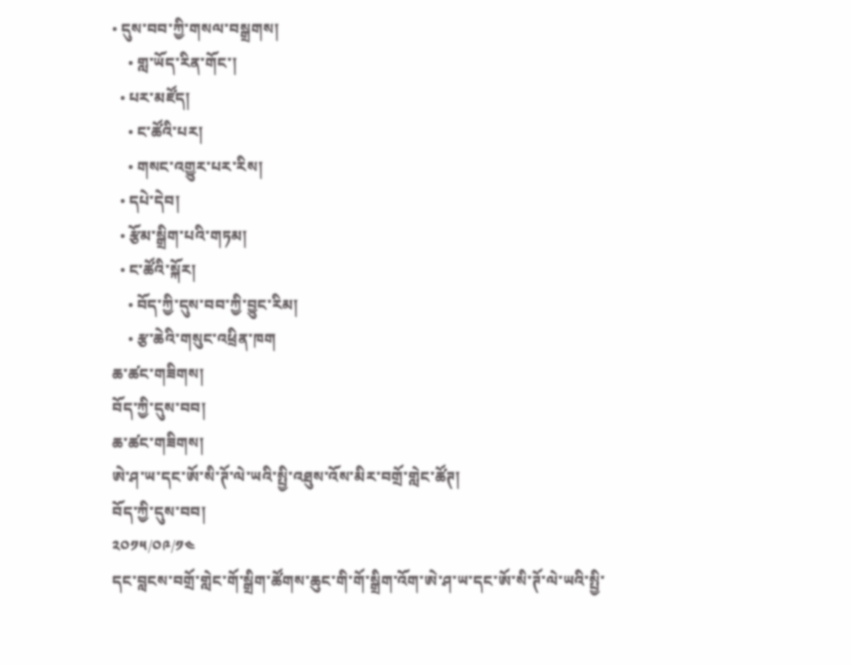• དུས་བབ་ཀྱི་གསལ་བསྒྲགས།
    • གླ་ཡོད་རིན་གོང་།
  • པར་མཛོད།
    • ང་ཚོའི་པར།
    • གསང་འགྱུར་པར་རིས།
  • དཔེ་དེབ།
  • རྩོམ་སྒྲིག་པའི་གཏམ།
  • ང་ཚོའི་སྐོར།
    • བོད་ཀྱི་དུས་བབ་ཀྱི་བྱུང་རིམ།
    • རྩ་ཆེའི་གསུང་འཕྲིན་ཁག
ཆ་ཚང་གཟིགས།
བོད་ཀྱི་དུས་བབ།
ཆ་ཚང་གཟིགས།
ཨེ་ཤ་ཡ་དང་ཨོ་སི་ཊོ་ལེ་ཡའི་སྤྱི་འཐུས་འོས་མིར་བགྲོ་གླེང་ཚོཊ།
བོད་ཀྱི་དུས་བབ།
༢༠༡༥/༠༩/༡༤
དང་བླངས་བགྲོ་གླེང་གོ་སྒྲིག་ཚོགས་ཆུང་གི་གོ་སྒྲིག་འོག་ཨེ་ཤ་ཡ་དང་ཨོ་སི་ཊོ་ལེ་ཡའི་སྤྱི་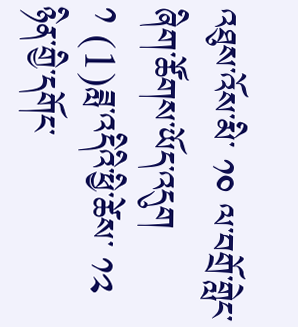འཐུས་འོས་མི་ ༡༠ ལ་བགྲོ་གླེང་ཞིག་ཚོགས་ཡོད་འདུག
༡ (1)ཟླ་འདིའི་ཕྱི་ཚེས་ ༡༢ ཉིན་གྱི་དགོང་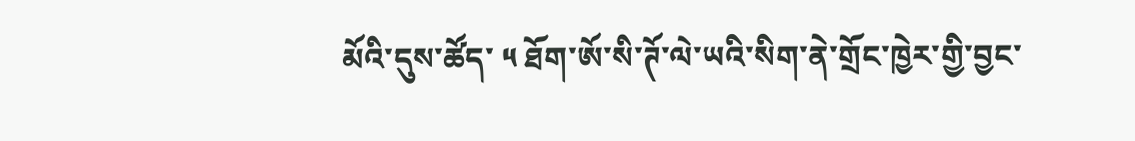མོའི་དུས་ཚོད་ ༥ ཐོག་ཨོ་སི་ཊོ་ལེ་ཡའི་སིག་ནེ་གྲོང་ཁྱེར་གྱི་བྱང་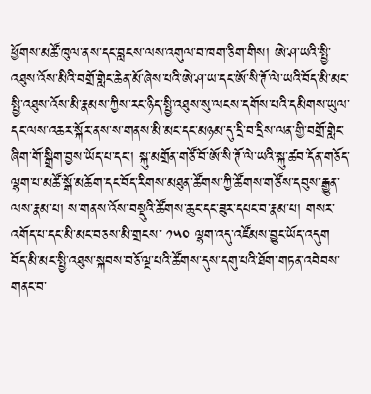ཕྱོགས་མཚོ་ཁུལ་ནས་དང་བླངས་ལས་འགུལ་བ་ཁག་ཅིག་གིས། ཨེ་ཤ་ཡའི་སྤྱི་འཐུས་འོས་མིའི་བགྲོ་གླེང་ཆེན་མོ་ཞེས་པའི་ཨེ་ཤ་ཡ་དང་ཨོ་སི་ཊོ་ལེ་ཡའི་བོད་མི་མང་སྤྱི་འཐུས་འོས་མི་རྣམས་ཀྱིས་རང་ཉིད་སྤྱི་འཐུས་སུ་ལངས་དགོས་པའི་དམིགས་ཡུལ་དང་ལས་འཆར་སྐོར་ནས་ས་གནས་མི་མང་དང་མཉམ་དུ་དྲི་བ་དྲིས་ལན་གྱི་བགྲོ་གླེང་ཞིག་གོ་སྒྲིག་བྱས་ཡོད་པ་དང་། སྐུ་མགྲོན་གཙོ་བོ་ཨོ་སི་ཊོ་ལེ་ཡའི་སྐུ་ཚབ་དོན་གཅོད་ལྷག་པ་མཚོ་སྒོ་མཆོག་དང་བོད་རིགས་མཐུན་ཚོགས་ཀྱི་ཚོགས་གཙོས་དབུས་རྒྱུན་ལས་རྣམ་པ། ས་གནས་འོས་བསྡུའི་ཚོགས་ཆུང་དང་ཟུར་དཔང་བ་རྣམ་པ། གསར་འགོད་པ་དང་མི་མང་བཅས་མི་གྲངས་ ༡༥༠ ལྷག་འདུ་འཛོམས་བྱུང་ཡོད་འདུག
བོད་མི་མང་སྤྱི་འཐུས་སྐབས་བཅོ་ལྔ་པའི་ཚོགས་དུས་དགུ་པའི་ཐོག་གཏན་འབེབས་གནང་བ་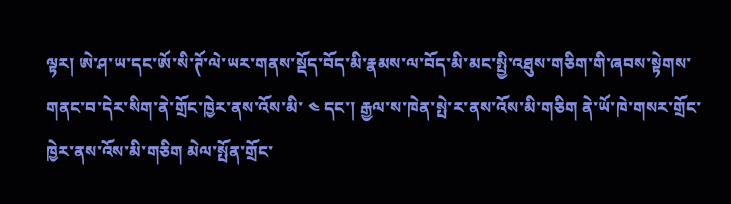ལྟར། ཨེ་ཤ་ཡ་དང་ཨོ་སི་ཊོ་ལེ་ཡར་གནས་སྡོད་བོད་མི་རྣམས་ལ་བོད་མི་མང་སྤྱི་འཐུས་གཅིག་གི་ཞབས་སྟེགས་གནང་བ་དེར་སིག་ནེ་གྲོང་ཁྱེར་ནས་འོས་མི་ ༤ དང་། རྒྱལ་ས་ཁེན་སྤེ་ར་ནས་འོས་མི་གཅིག ནེ་ཡོ་ཁེ་གསར་གྲོང་ཁྱེར་ནས་འོས་མི་གཅིག མེལ་སྤོན་གྲོང་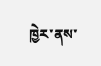ཁྱེར་ནས་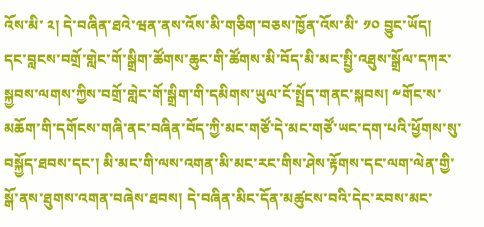འོས་མི་ ༢། དེ་བཞིན་ཐའེ་ཝན་ནས་འོས་མི་གཅིག་བཅས་ཁྱོན་འོས་མི་ ༡༠ བྱུང་ཡོད།
དང་བླངས་བགྲོ་གླེང་གོ་སྒྲིག་ཚོགས་ཆུང་གི་ཚོགས་མི་བོད་མི་མང་སྤྱི་འཐུས་སྒྲོལ་དཀར་སྐྱབས་ལགས་ཀྱིས་བགྲོ་གླེང་གོ་སྒྲིག་གི་དམིགས་ཡུལ་ངོ་སྤྲོད་གནང་སྐབས། ༸གོང་ས་མཆོག་གི་དགོངས་གཞི་ནང་བཞིན་བོད་ཀྱི་མང་གཙོ་དེ་མང་གཙོ་ཡང་དག་པའི་ཕྱོགས་སུ་བསྐྱོད་ཐབས་དང་། མི་མང་གི་ལས་འགན་མི་མང་རང་གིས་ཤེས་རྟོགས་དང་ལག་ལེན་གྱི་སྒོ་ནས་ཐུགས་འགན་བཞེས་ཐབས། དེ་བཞིན་མིང་དོན་མཚུངས་བའི་དེང་རབས་མང་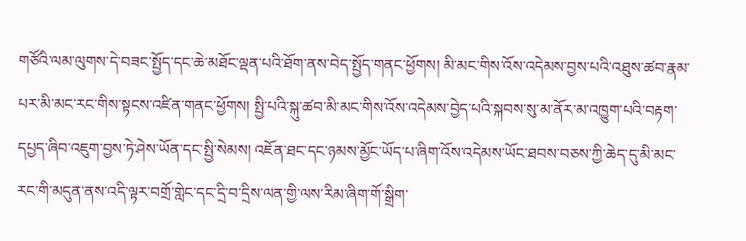གཙོའི་ལམ་ལུགས་དེ་བཟང་སྤྱོད་དང་ཆེ་མཐོང་ལྡན་པའི་ཐོག་ནས་བེད་སྤྱོད་གནང་ཕྱོགས། མི་མང་གིས་འོས་འདེམས་བྱས་པའི་འཐུས་ཚབ་རྣམ་པར་མི་མང་རང་གིས་སྟངས་འཛིན་གནང་ཕྱོགས། སྤྱི་པའི་སྐུ་ཚབ་མི་མང་གིས་འོས་འདེམས་བྱེད་པའི་སྐབས་སུ་མ་ནོར་མ་འཁྱུག་པའི་བརྟག་དཔྱད་ཞིབ་འཇུག་བྱས་ཏེ་ཤེས་ཡོན་དང་སྤྱི་སེམས། འཇོན་ཐང་དང་ཉམས་མྱོང་ཡོད་པ་ཞིག་འོས་འདེམས་ཡོང་ཐབས་བཅས་ཀྱི་ཆེད་དུ་མི་མང་རང་གི་མདུན་ནས་འདི་ལྟར་བགྲོ་གླེང་དང་དྲི་བ་དྲིས་ལན་གྱི་ལས་རིམ་ཞིག་གོ་སྒྲིག་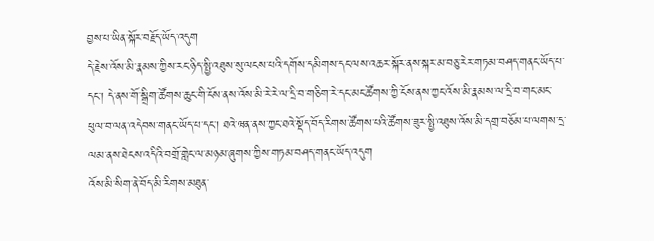བྱས་པ་ཡིན་སྐོར་བརྗོད་ཡོད་འདུག
དེ་རྗེས་འོས་མི་རྣམས་ཀྱིས་རང་ཉིད་སྤྱི་འཐུས་སུ་ལངས་པའི་དགོས་དམིགས་དང་ལས་འཆར་སྐོར་ནས་སྐར་མ་བཅུ་རེར་གཏམ་བཤད་གནང་ཡོད་པ་དང་། དེ་ནས་གོ་སྒྲིག་ཚོགས་ཆུང་གི་ངོས་ནས་འོས་མི་རེ་རེ་ལ་དྲི་བ་གཅིག་རེ་དང་མང་ཚོགས་ཀྱི་ངོས་ནས་ཀྱང་འོས་མི་རྣམས་ལ་དྲི་བ་གང་མང་ཕུལ་བ་ལན་འདེབས་གནང་ཡོད་པ་དང་། ཐའེ་ཝན་ནས་ཀྱང་ཐའེ་སྡོད་བོད་རིགས་ཚོགས་པའི་ཚོགས་ཟུར་སྤྱི་འཐུས་འོས་མི་དགྲ་བཅོམ་པ་ལགས་དྲ་ལམ་ནས་ཐེངས་འདིའི་བགྲོ་གླེང་ལ་མཉམ་ཞུགས་ཀྱིས་གཏམ་བཤད་གནང་ཡོད་འདུག
འོས་མི་སིག་ནེ་བོད་མི་རིགས་མཐུན་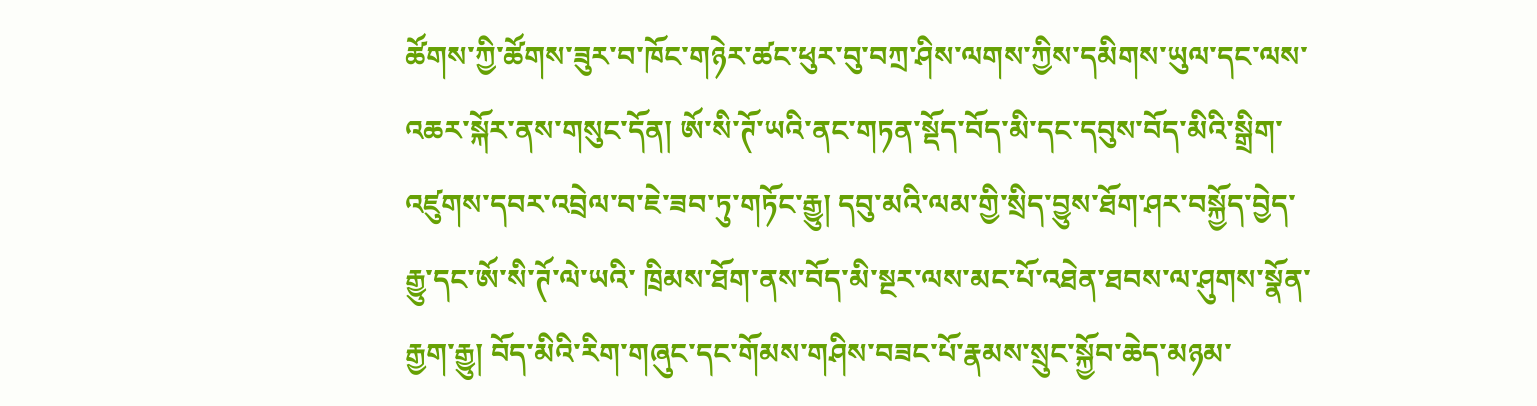ཚོགས་ཀྱི་ཚོགས་ཟུར་བ་ཁོང་གཉེར་ཚང་ཕུར་བུ་བཀྲ་ཤིས་ལགས་ཀྱིས་དམིགས་ཡུལ་དང་ལས་འཆར་སྐོར་ནས་གསུང་དོན། ཨོ་སི་ཊོ་ཡའི་ནང་གཏན་སྡོད་བོད་མི་དང་དབུས་བོད་མིའི་སྒྲིག་འཛུགས་དབར་འབྲེལ་བ་ཇེ་ཟབ་ཏུ་གཏོང་རྒྱུ། དབུ་མའི་ལམ་གྱི་སྲིད་བྱུས་ཐོག་ཤར་བསྐྱོད་བྱེད་རྒྱུ་དང་ཨོ་སི་ཊོ་ལེ་ཡའི་ ཁྲིམས་ཐོག་ནས་བོད་མི་སྔར་ལས་མང་པོ་འཐེན་ཐབས་ལ་ཤུགས་སྣོན་རྒྱག་རྒྱུ། བོད་མིའི་རིག་གཞུང་དང་གོམས་གཤིས་བཟང་པོ་རྣམས་སྲུང་སྐྱོབ་ཆེད་མཉམ་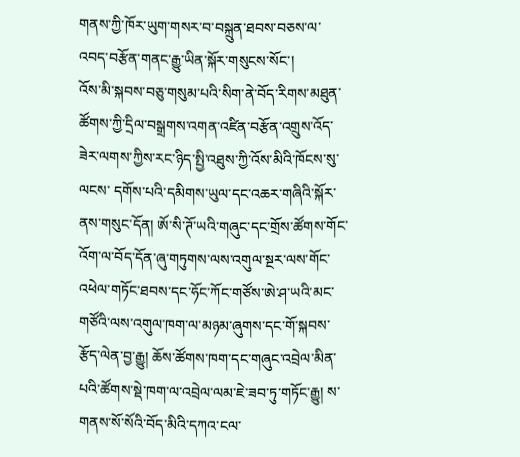གནས་ཀྱི་ཁོར་ཡུག་གསར་བ་བསྐྲུན་ཐབས་བཅས་ལ་འབད་བརྩོན་གནང་རྒྱུ་ཡིན་སྐོར་གསུངས་སོང་།
འོས་མི་སྐབས་བཅུ་གསུམ་པའི་སིག་ནེ་བོད་རིགས་མཐུན་ཚོགས་ཀྱི་དྲིལ་བསྒྲགས་འགན་འཛིན་བརྩོན་འགྲུས་འོད་ཟེར་ལགས་ཀྱིས་རང་ཉིད་སྤྱི་འཐུས་ཀྱི་འོས་མིའི་ཁོངས་སུ་ལངས་ དགོས་པའི་དམིགས་ཡུལ་དང་འཆར་གཞིའི་སྐོར་ནས་གསུང་དོན། ཨོ་སི་ཊོ་ཡའི་གཞུང་དང་གྲོས་ཚོགས་གོང་འོག་ལ་བོད་དོན་ཞུ་གཏུགས་ལས་འགུལ་སྔར་ལས་གོང་འཕེལ་གཏོང་ཐབས་དང་ཧོང་ཀོང་གཙོས་ཨེ་ཤ་ཡའི་མང་གཙོའི་ལས་འགུལ་ཁག་ལ་མཉམ་ཞུགས་དང་གོ་སྐབས་རྩོད་ལེན་བྱ་རྒྱུ། ཆོས་ཚོགས་ཁག་དང་གཞུང་འབྲེལ་མིན་པའི་ཚོགས་སྡེ་ཁག་ལ་འབྲེལ་ལམ་ཇེ་ཟབ་ཏུ་གཏོང་རྒྱུ། ས་གནས་སོ་སོའི་བོད་མིའི་དཀའ་ངལ་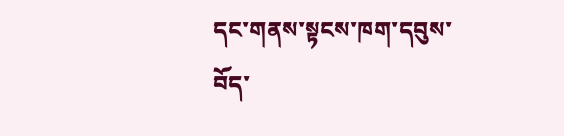དང་གནས་སྟངས་ཁག་དབུས་བོད་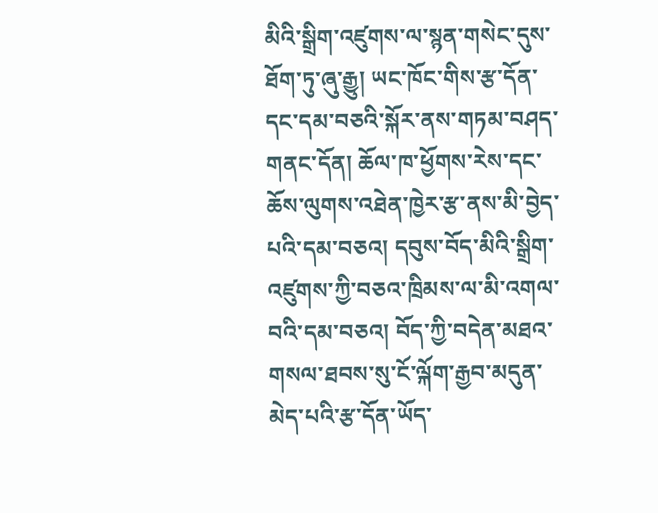མིའི་སྒྲིག་འཛུགས་ལ་སྙན་གསེང་དུས་ཐོག་ཏུ་ཞུ་རྒྱུ། ཡང་ཁོང་གིས་རྩ་དོན་དང་དམ་བཅའི་སྐོར་ནས་གཏམ་བཤད་གནང་དོན། ཆོལ་ཁ་ཕྱོགས་རེས་དང་ཆོས་ལུགས་འཐེན་ཁྱེར་རྩ་ནས་མི་བྱེད་པའི་དམ་བཅའ། དབུས་བོད་མིའི་སྒྲིག་འཛུགས་ཀྱི་བཅའ་ཁྲིམས་ལ་མི་འགལ་བའི་དམ་བཅའ། བོད་ཀྱི་བདེན་མཐའ་གསལ་ཐབས་སུ་ངོ་ལྐོག་རྒྱབ་མདུན་མེད་པའི་རྩ་དོན་ཡོད་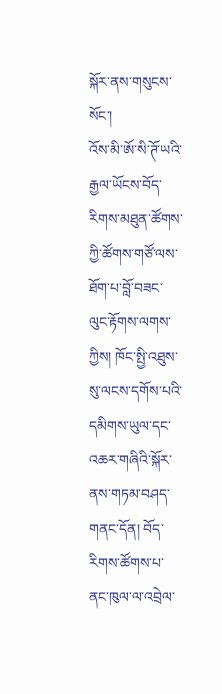སྐོར་ནས་གསུངས་སོང་།
འོས་མི་ཨོ་སི་ཊོ་ཡའི་ རྒྱལ་ཡོངས་བོད་རིགས་མཐུན་ཚོགས་ཀྱི་ཚོགས་གཙོ་ལས་ཐོག་པ་བློ་བཟང་ལུང་རྟོགས་ལགས་ཀྱིས། ཁོང་སྤྱི་འཐུས་སུ་ལངས་དགོས་པའི་དམིགས་ཡུལ་དང་འཆར་གཞིའི་སྐོར་ནས་གཏམ་བཤད་གནང་དོན། བོད་རིགས་ཚོགས་པ་ནང་ཁུལ་ལ་འབྲེལ་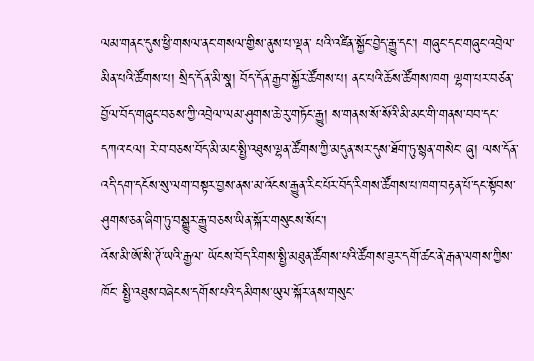ལམ་གནང་དུས་ཕྱི་གསལ་ནང་གསལ་གྱིས་ནུས་པ་ལྡན་ པའི་འཛིན་སྐྱོང་བྱེད་རྒྱུ་དང་། གཞུང་དང་གཞུང་འབྲེལ་མིན་པའི་ཚོགས་པ། སྲིད་དོན་མི་སྣ། བོད་དོན་རྒྱབ་སྐྱོར་ཚོགས་པ། ནང་པའི་ཆོས་ཚོགས་ཁག ལྷག་པར་བཙན་བྱོལ་བོད་གཞུང་བཅས་ཀྱི་འབྲེལ་ལམ་ཤུགས་ཆེ་རུ་གཏོང་རྒྱུ། ས་གནས་སོ་སོའི་མི་མང་གི་གནས་བབ་དང་དཀའ་ངལ། རེ་བ་བཅས་བོད་མི་མང་སྤྱི་འཐུས་ལྷན་ཚོགས་ཀྱི་མདུན་སར་དུས་ཐོག་ཏུ་སྙན་གསེང་ ཞུ། ལས་དོན་འདི་དག་དངོས་སུ་ལག་བསྟར་བྱས་ནས་མ་འོངས་རྒྱུན་རིང་པོར་བོད་རིགས་ཚོགས་པ་ཁག་བརྟན་པོ་དང་སྟོབས་ཤུགས་ཅན་ཞིག་ཏུ་བསྒྱུར་རྒྱུ་བཅས་ཡིན་སྐོར་གསུངས་སོང་།
འོས་མི་ཨོ་སི་ཊོ་ཡའི་རྒྱལ་ ཡོངས་བོད་རིགས་སྤྱི་མཐུན་ཚོགས་པའི་ཚོགས་ཟུར་དགོ་ཚང་ནེ་རྒན་ལགས་ཀྱིས་ཁོང་ སྤྱི་འཐུས་བཞེངས་དགོས་པའི་དམིགས་ཡུལ་སྐོར་ནས་གསུང་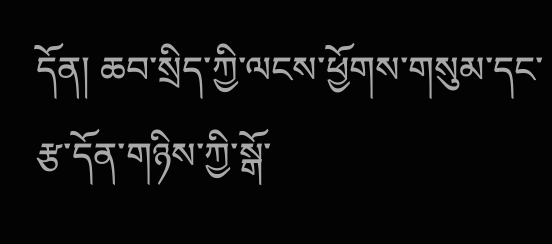དོན། ཆབ་སྲིད་ཀྱི་ལངས་ཕྱོགས་གསུམ་དང་རྩ་དོན་གཉིས་ཀྱི་སྒོ་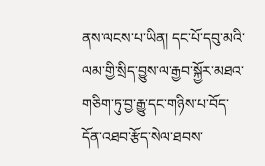ནས་ལངས་པ་ཡིན། དང་པོ་དབུ་མའི་ལམ་གྱི་སྲིད་བྱུས་ལ་རྒྱབ་སྐྱོར་མཐའ་གཅིག་ཏུ་བྱ་རྒྱུ་དང་གཉིས་པ་བོད་དོན་འཐབ་རྩོད་སེལ་ཐབས་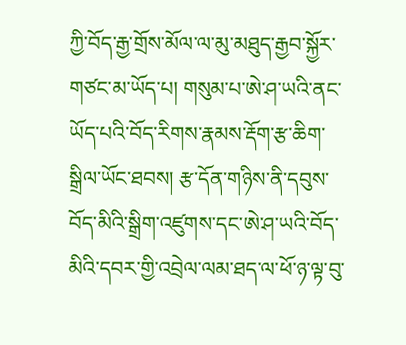ཀྱི་བོད་རྒྱ་གྲོས་མོལ་ལ་མུ་མཐུད་རྒྱབ་སྐྱོར་གཙང་མ་ཡོད་པ། གསུམ་པ་ཨེ་ཤ་ཡའི་ནང་ཡོད་པའི་བོད་རིགས་རྣམས་རྡོག་རྩ་ཆིག་སྒྲིལ་ཡོང་ཐབས། རྩ་དོན་གཉིས་ནི་དབུས་བོད་མིའི་སྒྲིག་འཛུགས་དང་ཨེ་ཤ་ཡའི་བོད་མིའི་དབར་གྱི་འབྲེལ་ལམ་ཐད་ལ་ཕོ་ཉ་ལྟ་བུ་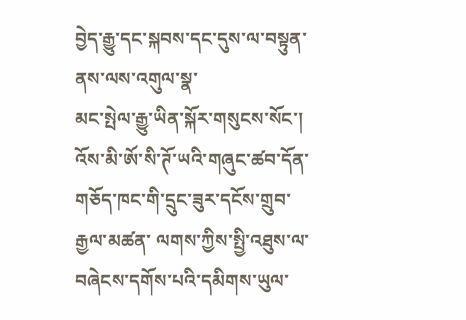བྱེད་རྒྱུ་དང་སྐབས་དང་དུས་ལ་བསྟུན་ནས་ལས་འགུལ་སྣ་
མང་སྤེལ་རྒྱུ་ཡིན་སྐོར་གསུངས་སོང་།
འོས་མི་ཨོ་སི་ཊོ་ཡའི་གཞུང་ཚབ་དོན་གཅོད་ཁང་གི་དྲུང་ཟུར་དངོས་གྲུབ་རྒྱལ་མཚན་ ལགས་ཀྱིས་སྤྱི་འཐུས་ལ་བཞེངས་དགོས་པའི་དམིགས་ཡུལ་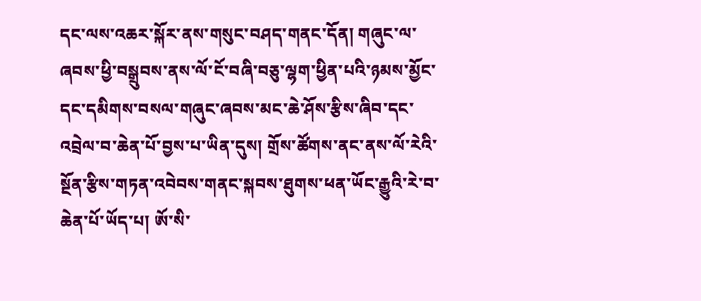དང་ལས་འཆར་སྐོར་ནས་གསུང་བཤད་གནང་དོན། གཞུང་ལ་ཞབས་ཕྱི་བསྒྲུབས་ནས་ལོ་ངོ་བཞི་བཅུ་ལྷག་ཕྱིན་པའི་ཉམས་མྱོང་དང་དམིགས་བསལ་གཞུང་ཞབས་མང་ཆེ་ཤོས་རྩིས་ཞིབ་དང་འབྲེལ་བ་ཆེན་པོ་བྱས་པ་ཡིན་དུས། གྲོས་ཚོགས་ནང་ནས་ལོ་རེའི་སྔོན་རྩིས་གཏན་འབེབས་གནང་སྐབས་ཐུགས་ཕན་ཡོང་རྒྱུའི་རེ་བ་ཆེན་པོ་ཡོད་པ། ཨོ་སི་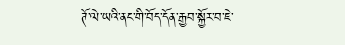ཊོ་ལེ་ཡའི་ནང་གི་བོད་དོན་རྒྱབ་སྐྱོར་བ་ཇེ་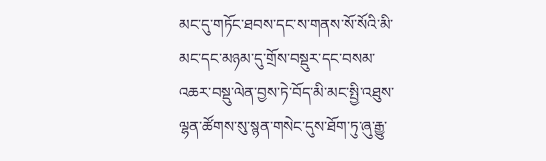མང་དུ་གཏོང་ཐབས་དང་ས་གནས་སོ་སོའི་མི་མང་དང་མཉམ་དུ་གྲོས་བསྡུར་དང་བསམ་འཆར་བསྡུ་ལེན་བྱས་ཏེ་བོད་མི་མང་སྤྱི་འཐུས་ལྷན་ཚོགས་སུ་སྙན་གསེང་དུས་ཐོག་ཏུ་ཞུ་རྒྱུ་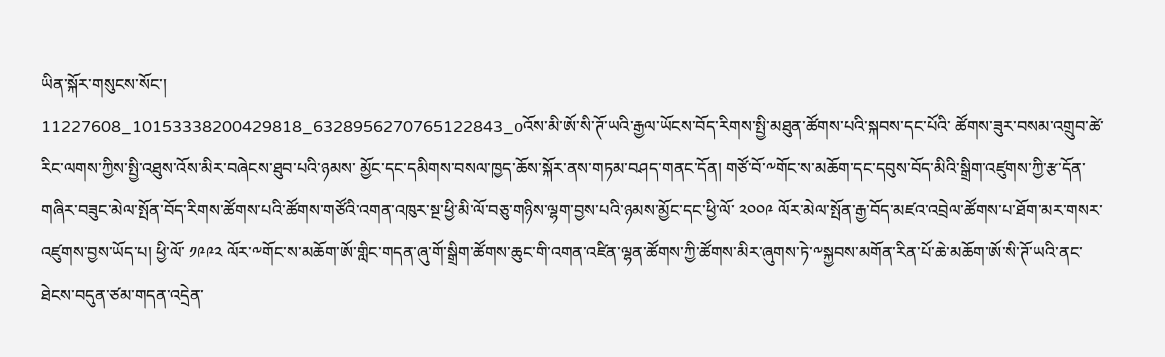ཡིན་སྐོར་གསུངས་སོང་།
11227608_10153338200429818_6328956270765122843_oའོས་མི་ཨོ་སི་ཊོ་ཡའི་རྒྱལ་ཡོངས་བོད་རིགས་སྤྱི་མཐུན་ཚོགས་པའི་སྐབས་དང་པོའི་ ཚོགས་ཟུར་བསམ་འགྲུབ་ཚེ་རིང་ལགས་ཀྱིས་སྤྱི་འཐུས་འོས་མིར་བཞེངས་ཐུབ་པའི་ཉམས་ མྱོང་དང་དམིགས་བསལ་ཁྱད་ཆོས་སྐོར་ནས་གཏམ་བཤད་གནང་དོན། གཙོ་བོ་༸གོང་ས་མཆོག་དང་དབུས་བོད་མིའི་སྒྲིག་འཛུགས་ཀྱི་རྩ་དོན་གཞིར་བཟུང་མེལ་སྤོན་བོད་རིགས་ཚོགས་པའི་ཚོགས་གཙོའི་འགན་འཁུར་སྔ་ཕྱི་མི་ལོ་བཅུ་གཉིས་ལྷག་བྱས་པའི་ཉམས་མྱོང་དང་ཕྱི་ལོ་ ༢༠༠༩ ལོར་མེལ་སྤོན་རྒྱ་བོད་མཛའ་འབྲེལ་ཚོགས་པ་ཐོག་མར་གསར་འཛུགས་བྱས་ཡོད་པ། ཕྱི་ལོ་ ༡༩༩༢ ལོར་༸གོང་ས་མཆོག་ཨོ་གླིང་གདན་ཞུ་གོ་སྒྲིག་ཚོགས་ཆུང་གི་འགན་འཛིན་ལྷན་ཚོགས་ཀྱི་ཚོགས་མིར་ཞུགས་ཏེ་༸སྐྱབས་མགོན་རིན་པོ་ཆེ་མཆོག་ཨོ་སི་ཊོ་ཡའི་ནང་ ཐེངས་བདུན་ཙམ་གདན་འདྲེན་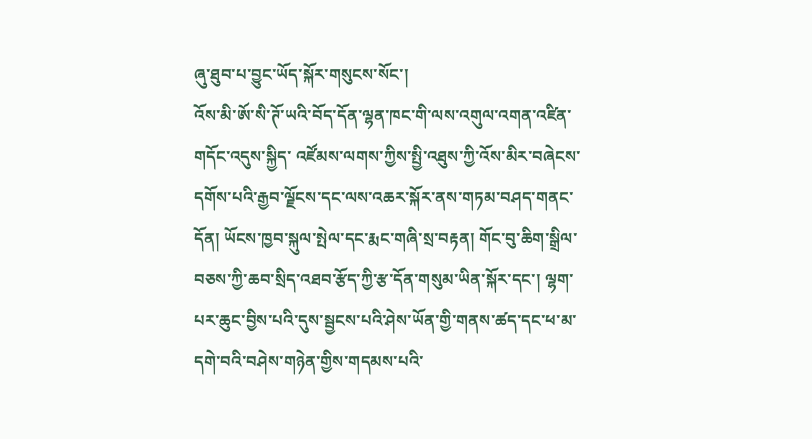ཞུ་ཐུབ་པ་བྱུང་ཡོད་སྐོར་གསུངས་སོང་།
འོས་མི་ཨོ་སི་ཊོ་ཡའི་བོད་དོན་ལྷན་ཁང་གི་ལས་འགུལ་འགན་འཛིན་གདོང་འདུས་སྐྱིད་ འཛོམས་ལགས་ཀྱིས་སྤྱི་འཐུས་ཀྱི་འོས་མིར་བཞེངས་དགོས་པའི་རྒྱབ་ལྗོངས་དང་ལས་འཆར་སྐོར་ནས་གཏམ་བཤད་གནང་དོན། ཡོངས་ཁྱབ་སྐུལ་སྤེལ་དང་རྨང་གཞི་སྲ་བརྟན། གོང་བུ་ཆིག་སྒྲིལ་བཅས་ཀྱི་ཆབ་སྲིད་འཐབ་རྩོད་ཀྱི་རྩ་དོན་གསུམ་ཡིན་སྐོར་དང་། ལྷག་པར་ཆུང་བྱིས་པའི་དུས་སྦྱངས་པའི་ཤེས་ཡོན་གྱི་གནས་ཚད་དང་ཕ་མ་དགེ་བའི་བཤེས་གཉེན་གྱིས་གདམས་པའི་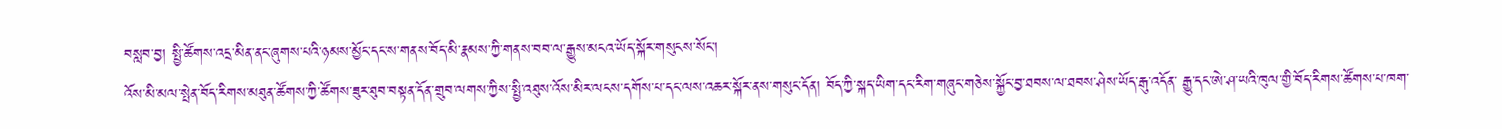བསླབ་བྱ། སྤྱི་ཚོགས་འདྲ་མིན་ནང་ཞུགས་པའི་ཉམས་མྱོང་དང་ས་གནས་བོད་མི་རྣམས་ཀྱི་གནས་བབ་ལ་རྒྱུས་མངའ་ཡོད་སྐོར་གསུངས་སོང་།
འོས་མི་མལ་སྤེན་བོད་རིགས་མཐུན་ཚོགས་ཀྱི་ཚོགས་ཟུར་ཐུབ་བསྟན་དོན་གྲུབ་ལགས་ཀྱིས་སྤྱི་འཐུས་འོས་མིར་ལངས་དགོས་པ་དང་ལས་འཆར་སྐོར་ནས་གསུང་དོན། བོད་ཀྱི་སྐད་ཡིག་དང་རིག་གཞུང་གཅེས་སྐྱོང་བྱ་ཐབས་ལ་ཐབས་ཤེས་ཡོད་རྒུ་འདོན་ རྒྱུ་དང་ཨེ་ཤ་ཡའི་ཁུལ་གྱི་བོད་རིགས་ཚོགས་པ་ཁག་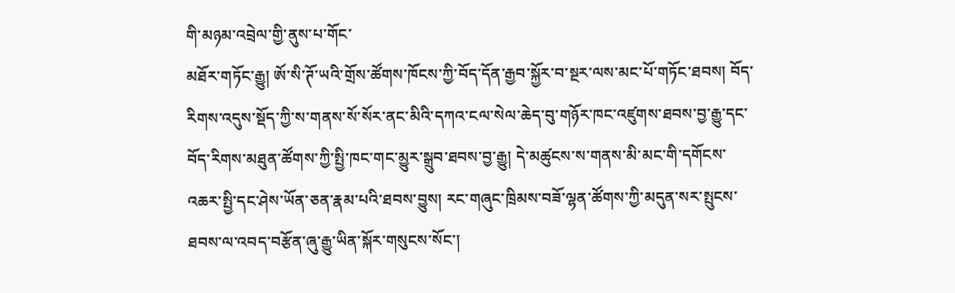གི་མཉམ་འབྲེལ་གྱི་ནུས་པ་གོང་
མཐོར་གཏོང་རྒྱུ། ཨོ་སི་ཊོ་ཡའི་གྲོས་ཚོགས་ཁོངས་ཀྱི་བོད་དོན་རྒྱབ་སྐྱོར་བ་སྔར་ལས་མང་པོ་གཏོང་ཐབས། བོད་རིགས་འདུས་སྡོད་ཀྱི་ས་གནས་སོ་སོར་ནང་མིའི་དཀའ་ངལ་སེལ་ཆེད་བུ་གཉོར་ཁང་འཛུགས་ཐབས་བྱ་རྒྱུ་དང་བོད་རིགས་མཐུན་ཚོགས་ཀྱི་སྤྱི་ཁང་གང་མྱུར་སྒྲུབ་ཐབས་བྱ་རྒྱུ། དེ་མཚུངས་ས་གནས་མི་མང་གི་དགོངས་འཆར་སྤྱི་དང་ཤེས་ཡོན་ཅན་རྣམ་པའི་ཐབས་བྱུས། རང་གཞུང་ཁྲིམས་བཟོ་ལྷན་ཚོགས་ཀྱི་མདུན་སར་སྤུངས་ཐབས་ལ་འབད་བརྩོན་ཞུ་རྒྱུ་ཡིན་སྐོར་གསུངས་སོང་།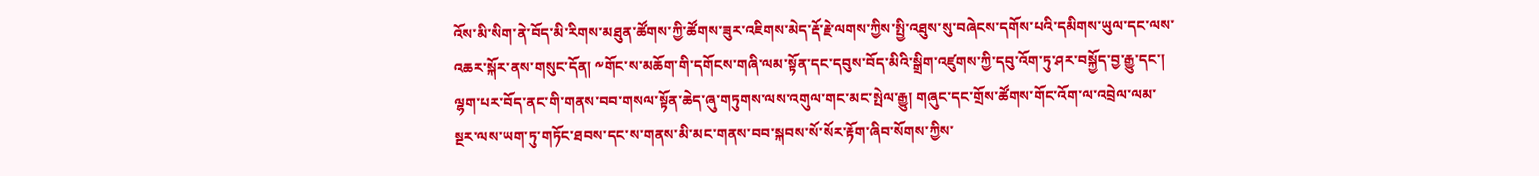འོས་མི་སིག་ནེ་བོད་མི་རིགས་མཐུན་ཚོགས་ཀྱི་ཚོགས་ཟུར་འཇིགས་མེད་རྡོ་རྗེ་ལགས་ཀྱིས་སྤྱི་འཐུས་སུ་བཞེངས་དགོས་པའི་དམིགས་ཡུལ་དང་ལས་འཆར་སྐོར་ནས་གསུང་དོན། ༸གོང་ས་མཆོག་གི་དགོངས་གཞི་ལམ་སྟོན་དང་དབུས་བོད་མིའི་སྒྲིག་འཛུགས་ཀྱི་དབུ་འོག་ཏུ་ཤར་བསྐྱོད་བྱ་རྒྱུ་དང་། ལྷག་པར་བོད་ནང་གི་གནས་བབ་གསལ་སྟོན་ཆེད་ཞུ་གཏུགས་ལས་འགུལ་གང་མང་སྤེལ་རྒྱུ། གཞུང་དང་གྲོས་ཚོགས་གོང་འོག་ལ་འབྲེལ་ལམ་སྔར་ལས་ཡག་ཏུ་གཏོང་ཐབས་དང་ས་གནས་མི་མང་གནས་བབ་སྐབས་སོ་སོར་རྟོག་ཞིབ་སོགས་ཀྱིས་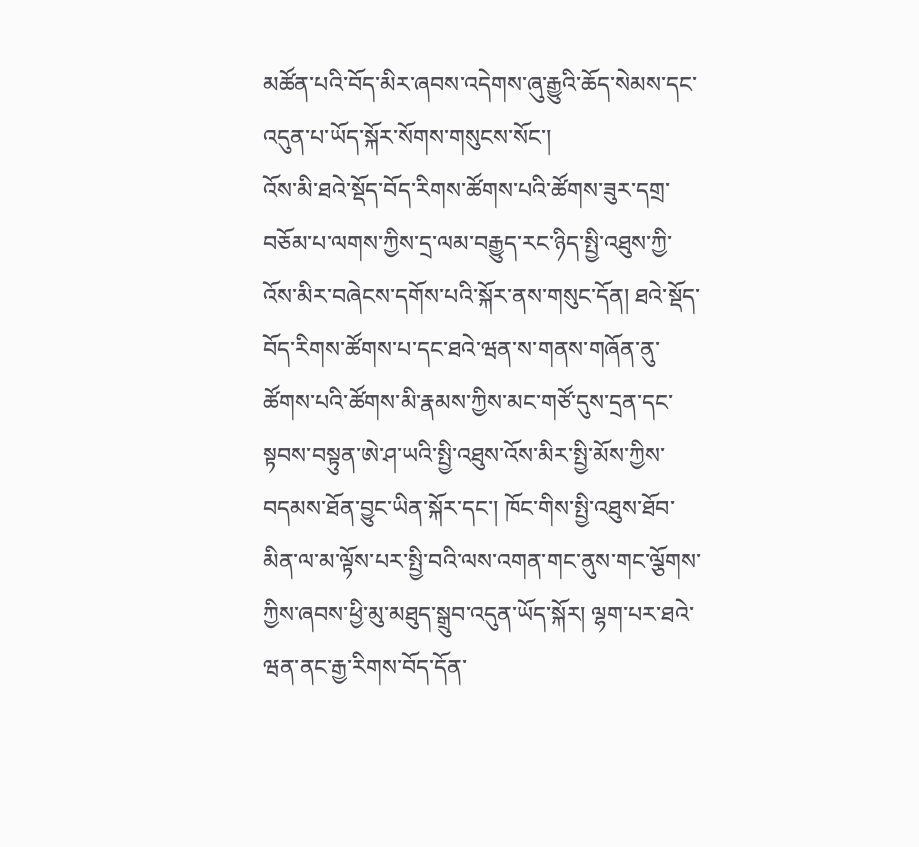མཚོན་པའི་བོད་མིར་ཞབས་འདེགས་ཞུ་རྒྱུའི་ཆོད་སེམས་དང་འདུན་པ་ཡོད་སྐོར་སོགས་གསུངས་སོང་།
འོས་མི་ཐའེ་སྡོད་བོད་རིགས་ཚོགས་པའི་ཚོགས་ཟུར་དགྲ་བཅོམ་པ་ལགས་ཀྱིས་དྲ་ལམ་བརྒྱུད་རང་ཉིད་སྤྱི་འཐུས་ཀྱི་འོས་མིར་བཞེངས་དགོས་པའི་སྐོར་ནས་གསུང་དོན། ཐའེ་སྡོད་བོད་རིགས་ཚོགས་པ་དང་ཐའེ་ཝན་ས་གནས་གཞོན་ནུ་ཚོགས་པའི་ཚོགས་མི་རྣམས་ཀྱིས་མང་གཙོ་དུས་དྲན་དང་སྟབས་བསྟུན་ཨེ་ཤ་ཡའི་སྤྱི་འཐུས་འོས་མིར་སྤྱི་མོས་ཀྱིས་བདམས་ཐོན་བྱུང་ཡིན་སྐོར་དང་། ཁོང་གིས་སྤྱི་འཐུས་ཐོབ་མིན་ལ་མ་ལྟོས་པར་སྤྱི་བའི་ལས་འགན་གང་ནུས་གང་ལྕོགས་ ཀྱིས་ཞབས་ཕྱི་མུ་མཐུད་སྒྲུབ་འདུན་ཡོད་སྐོར། ལྷག་པར་ཐའེ་ཝན་ནང་རྒྱ་རིགས་བོད་དོན་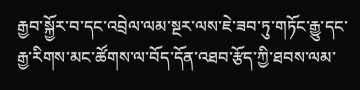རྒྱབ་སྐྱོར་བ་དང་འབྲེལ་ལམ་སྔར་ལས་ཇེ་ཟབ་ཏུ་གཏོང་རྒྱུ་དང་རྒྱ་རིགས་མང་ཚོགས་ལ་བོད་དོན་འཐབ་རྩོད་ཀྱི་ཐབས་ལམ་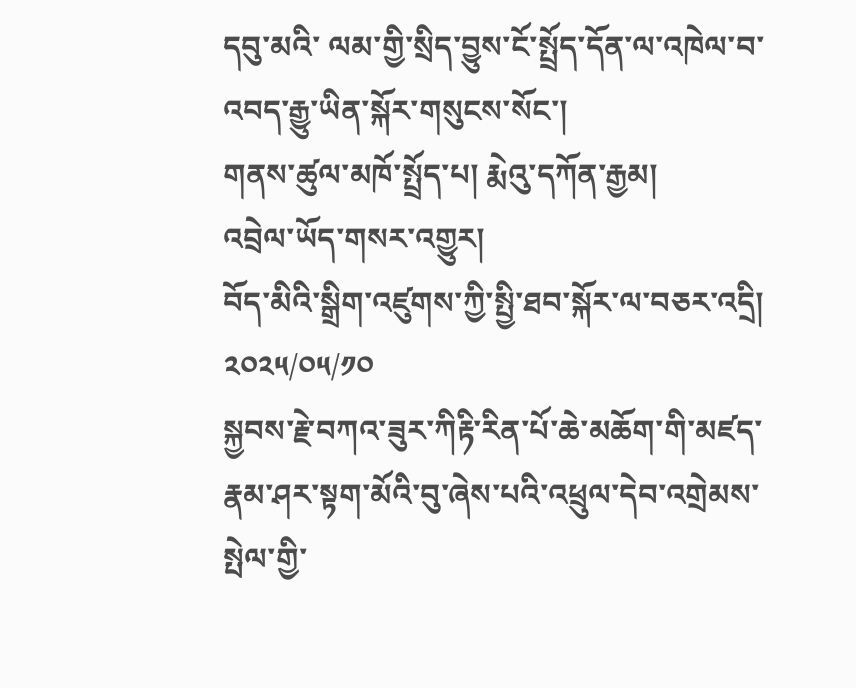དབུ་མའི་ ལམ་གྱི་སྲིད་བྱུས་ངོ་སྤྲོད་དོན་ལ་འཁེལ་བ་འབད་རྒྱུ་ཡིན་སྐོར་གསུངས་སོང་།
གནས་ཚུལ་མཁོ་སྤྲོད་པ། རྨེའུ་དཀོན་རྒྱམ།
འབྲེལ་ཡོད་གསར་འགྱུར།
བོད་མིའི་སྒྲིག་འཛུགས་ཀྱི་སྤྱི་ཐབ་སྐོར་ལ་བཅར་འདྲི།
༢༠༢༥/༠༥/༡༠
སྐྱབས་རྗེ་བཀའ་ཟུར་ཀིརྟི་རིན་པོ་ཆེ་མཆོག་གི་མཛད་རྣམ་ཤར་སྟག་མོའི་བུ་ཞེས་པའི་འཕྲུལ་དེབ་འགྲེམས་སྤེལ་གྱི་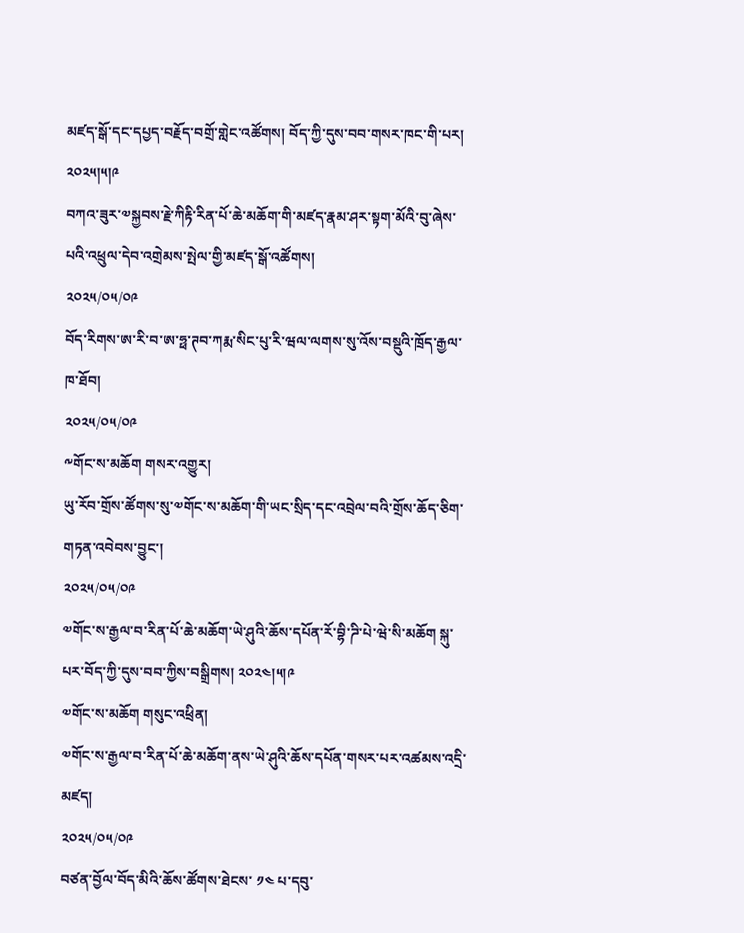མཛད་སྒོ་དང་དཔྱད་བརྗོད་བགྲོ་གླེང་འཚོགས། བོད་ཀྱི་དུས་བབ་གསར་ཁང་གི་པར། ༢༠༢༥།༥།༩
བཀའ་ཟུར་༧སྐྱབས་རྗེ་ཀིརྟི་རིན་པོ་ཆེ་མཆོག་གི་མཛད་རྣམ་ཤར་སྟག་མོའི་བུ་ཞེས་པའི་འཕྲུལ་དེབ་འགྲེམས་སྤེལ་གྱི་མཛད་སྒོ་འཚོགས།
༢༠༢༥/༠༥/༠༩
བོད་རིགས་ཨ་རི་བ་ཨ་ཧྥ་ཊབ་ཀརྨ་སིང་པུ་རི་ཝལ་ལགས་སུ་འོས་བསྡུའི་ཁྲོད་རྒྱལ་ཁ་ཐོབ།
༢༠༢༥/༠༥/༠༩
༸གོང་ས་མཆོག གསར་འགྱུར།
ཡུ་རོབ་གྲོས་ཚོགས་སུ་༧གོང་ས་མཆོག་གི་ཡང་སྲིད་དང་འབྲེལ་བའི་གྲོས་ཆོད་ཅིག་གཏན་འབེབས་བྱུང་།
༢༠༢༥/༠༥/༠༩
༧གོང་ས་རྒྱལ་བ་རིན་པོ་ཆེ་མཆོག་ཡེ་ཤུའི་ཆོས་དཔོན་རོ་བྷི་ཌི་པེ་ཝེ་སི་མཆོག སྐུ་པར་བོད་ཀྱི་དུས་བབ་ཀྱིས་བསྒྲིགས། ༢༠༢༤།༥།༩
༧གོང་ས་མཆོག གསུང་འཕྲིན།
༧གོང་ས་རྒྱལ་བ་རིན་པོ་ཆེ་མཆོག་ནས་ཡེ་ཤུའི་ཆོས་དཔོན་གསར་པར་འཚམས་འདྲི་མཛད།
༢༠༢༥/༠༥/༠༩
བཙན་བྱོལ་བོད་མིའི་ཆོས་ཚོགས་ཐེངས་ ༡༤ པ་དབུ་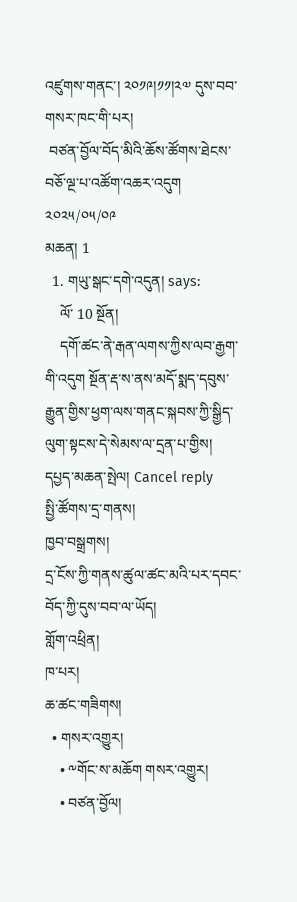འཛུགས་གནང་། ༢༠༡༩།༡༡།༢༧ དུས་བབ་གསར་ཁང་གི་པར།
 བཙན་བྱོལ་བོད་མིའི་ཆོས་ཚོགས་ཐེངས་བཅོ་ལྔ་པ་འཚོག་འཆར་འདུག
༢༠༢༥/༠༥/༠༩
མཆན། 1
  1. གཡུ་སྒང་དགེ་འདུན། says:
    ལོ་ 10 སྔོན།
    དགོ་ཚང་ནེ་རྒན་ལགས་ཀྱིས་ལབ་རྒྱག་གི་འདུག སྔོན་རྡ་ས་ནས་མདོ་སྨད་དབུས་རྒྱུན་གྱིས་ཕྱག་ལས་གནང་སྐབས་ཀྱི་སྒྱིད་ལུག་སྟངས་དེ་སེམས་ལ་དྲན་པ་གྱིས།
དཔྱད་མཆན་སྤེལ། Cancel reply
སྤྱི་ཚོགས་དྲ་གནས།
ཁྱབ་བསྒྲགས།
དྲ་ངོས་ཀྱི་གནས་ཚུལ་ཚང་མའི་པར་དབང་བོད་ཀྱི་དུས་བབ་ལ་ཡོད།
གློག་འཕྲིན།
ཁ་པར།
ཆ་ཚང་གཟིགས།
  • གསར་འགྱུར།
    • ༸གོང་ས་མཆོག གསར་འགྱུར།
    • བཙན་བྱོལ།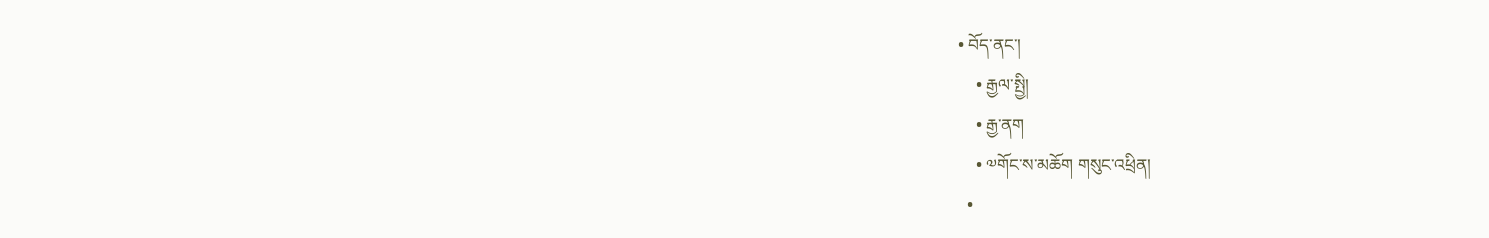• བོད་ནང་།
    • རྒྱལ་སྤྱི།
    • རྒྱ་ནག
    • ༧གོང་ས་མཆོག གསུང་འཕྲིན།
  •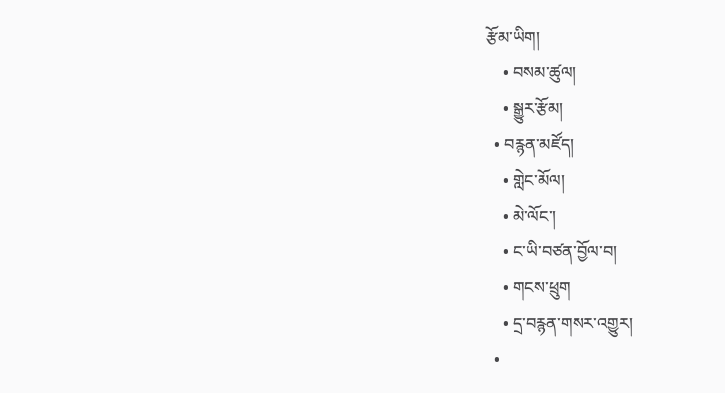རྩོམ་ཡིག།
    • བསམ་ཚུལ།
    • སྒྱུར་རྩོམ།
  • བརྙན་མཛོད།
    • གླེང་མོལ།
    • མེ་ལོང་།
    • ང་ཡི་བཙན་བྱོལ་བ།
    • གངས་ཕྲུག
    • དྲ་བརྙན་གསར་འགྱུར།
  •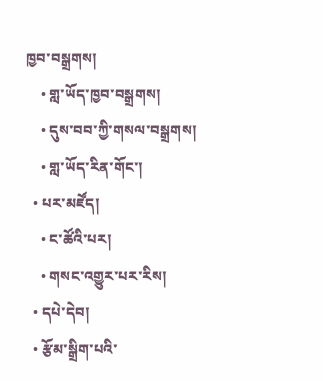ཁྱབ་བསྒྲགས།
    • གླ་ཡོད་ཁྱབ་བསྒྲགས།
    • དུས་བབ་ཀྱི་གསལ་བསྒྲགས།
    • གླ་ཡོད་རིན་གོང་།
  • པར་མཛོད།
    • ང་ཚོའི་པར།
    • གསང་འགྱུར་པར་རིས།
  • དཔེ་དེབ།
  • རྩོམ་སྒྲིག་པའི་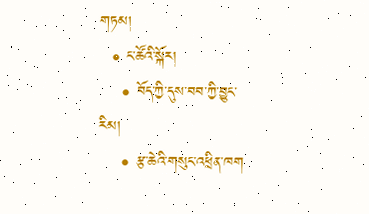གཏམ།
  • ང་ཚོའི་སྐོར།
    • བོད་ཀྱི་དུས་བབ་ཀྱི་བྱུང་རིམ།
    • རྩ་ཆེའི་གསུང་འཕྲིན་ཁག